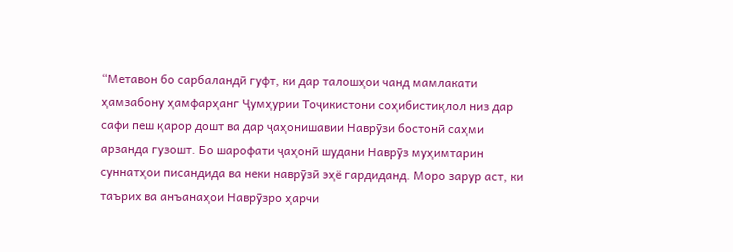“Метавон бо сарбаландӣ гуфт, ки дар талошҳои чанд мамлакати ҳамзабону ҳамфарҳанг Ҷумҳурии Тоҷикистони соҳибистиқлол низ дар сафи пеш қарор дошт ва дар ҷаҳонишавии Наврӯзи бостонӣ саҳми арзанда гузошт. Бо шарофати ҷаҳонӣ шудани Наврӯз муҳимтарин суннатҳои писандида ва неки наврӯзӣ эҳё гардиданд. Моро зарур аст, ки таърих ва анъанаҳои Наврӯзро ҳарчи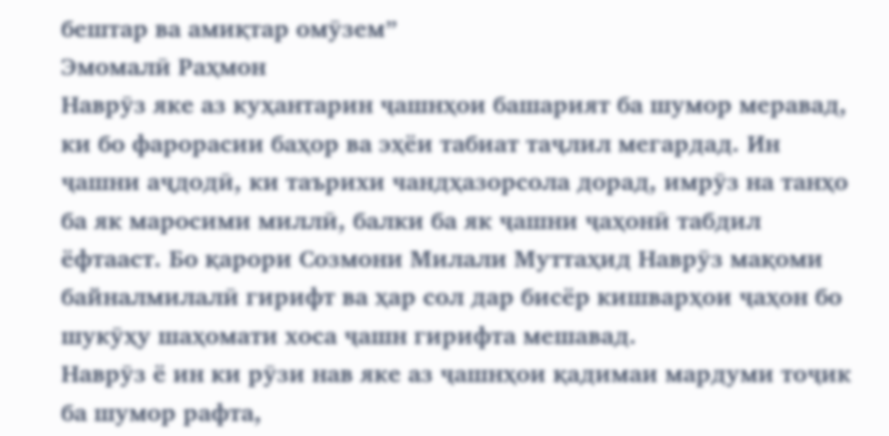бештар ва амиқтар омӯзем”
Эмомалӣ Раҳмон
Наврӯз яке аз куҳантарин ҷашнҳои башарият ба шумор меравад, ки бо фарорасии баҳор ва эҳёи табиат таҷлил мегардад. Ин ҷашни аҷдодӣ, ки таърихи чандҳазорсола дорад, имрӯз на танҳо ба як маросими миллӣ, балки ба як ҷашни ҷаҳонӣ табдил ёфтааст. Бо қарори Созмони Милали Муттаҳид Наврӯз мақоми байналмилалӣ гирифт ва ҳар сол дар бисёр кишварҳои ҷаҳон бо шукӯҳу шаҳомати хоса ҷашн гирифта мешавад.
Наврӯз ё ин ки рӯзи нав яке аз ҷашнҳои қадимаи мардуми тоҷик ба шумор рафта,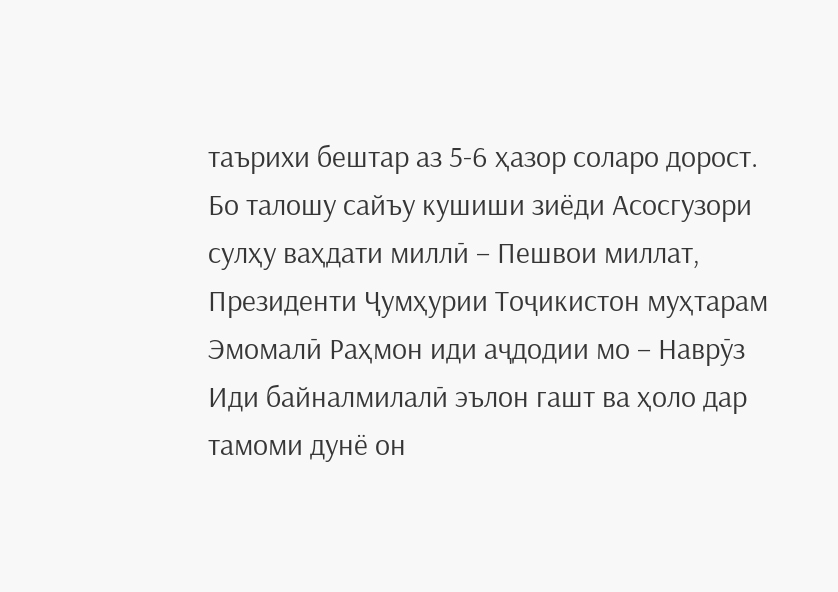таърихи бештар аз 5-6 ҳазор соларо дорост. Бо талошу сайъу кушиши зиёди Асосгузори сулҳу ваҳдати миллӣ – Пешвои миллат, Президенти Ҷумҳурии Тоҷикистон муҳтарам Эмомалӣ Раҳмон иди аҷдодии мо – Наврӯз Иди байналмилалӣ эълон гашт ва ҳоло дар тамоми дунё он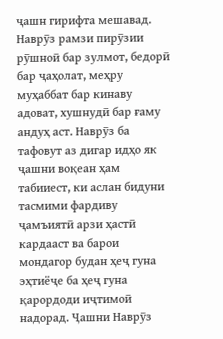ҷашн гирифта мешавад.
Наврӯз рамзи пирӯзии рӯшноӣ бар зулмот, бедорӣ бар ҷаҳолат, меҳру муҳаббат бар кинаву адоват, хушнудӣ бар ғаму андуҳ аст. Наврӯз ба тафовут аз дигар идҳо як ҷашни воқеан ҳам табииест, ки аслан бидуни тасмими фардиву ҷамъиятӣ арзи ҳастӣ кардааст ва барои мондагор будан ҳеҷ гуна эҳтиёҷе ба ҳеҷ гуна қарордоди иҷтимоӣ надорад. Ҷашни Наврӯз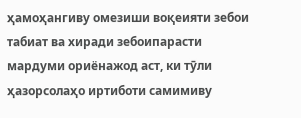ҳамоҳангиву омезиши воқеияти зебои табиат ва хиради зебоипарасти мардуми ориёнажод аст, ки тӯли ҳазорсолаҳо иртиботи самимиву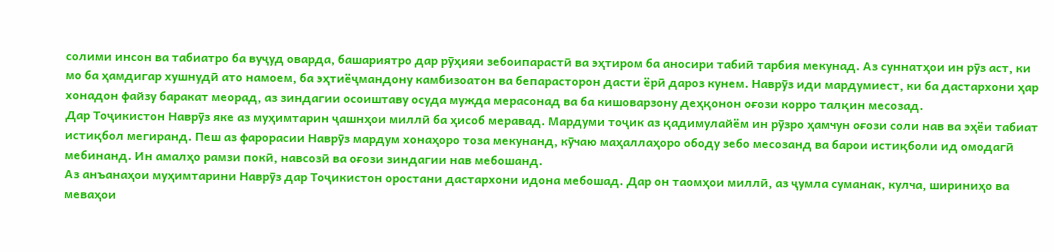солими инсон ва табиатро ба вуҷуд оварда, башариятро дар рӯҳияи зебоипарастӣ ва эҳтиром ба аносири табиӣ тарбия мекунад. Аз суннатҳои ин рӯз аст, ки мо ба ҳамдигар хушнудӣ ато намоем, ба эҳтиёҷмандону камбизоатон ва бепарасторон дасти ёрӣ дароз кунем. Наврӯз иди мардумиест, ки ба дастархони ҳар хонадон файзу баракат меорад, аз зиндагии осоиштаву осуда мужда мерасонад ва ба кишоварзону деҳқонон оғози корро талқин месозад.
Дар Тоҷикистон Наврӯз яке аз муҳимтарин ҷашнҳои миллӣ ба ҳисоб меравад. Мардуми тоҷик аз қадимулайём ин рӯзро ҳамчун оғози соли нав ва эҳёи табиат истиқбол мегиранд. Пеш аз фарорасии Наврӯз мардум хонаҳоро тоза мекунанд, кӯчаю маҳаллаҳоро ободу зебо месозанд ва барои истиқболи ид омодагӣ мебинанд. Ин амалҳо рамзи покӣ, навсозӣ ва оғози зиндагии нав мебошанд.
Аз анъанаҳои муҳимтарини Наврӯз дар Тоҷикистон оростани дастархони идона мебошад. Дар он таомҳои миллӣ, аз ҷумла суманак, кулча, шириниҳо ва меваҳои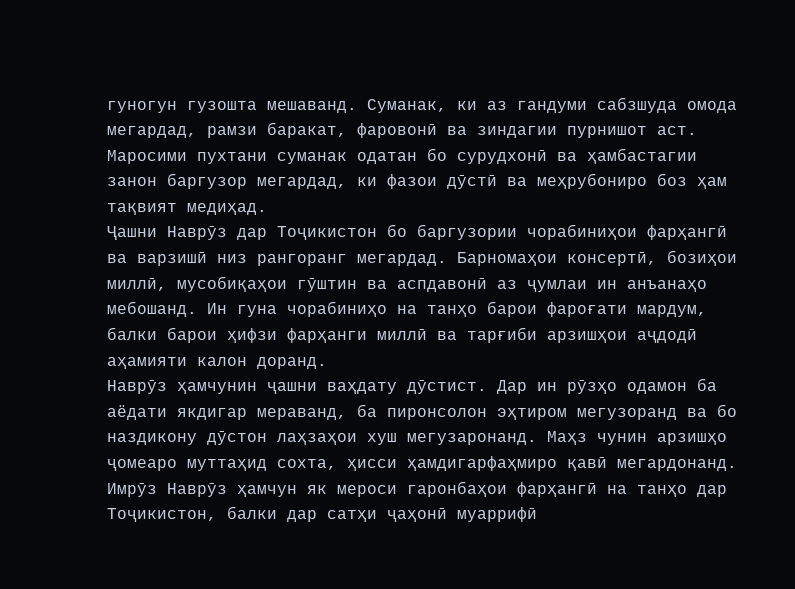гуногун гузошта мешаванд. Суманак, ки аз гандуми сабзшуда омода мегардад, рамзи баракат, фаровонӣ ва зиндагии пурнишот аст. Маросими пухтани суманак одатан бо сурудхонӣ ва ҳамбастагии занон баргузор мегардад, ки фазои дӯстӣ ва меҳрубониро боз ҳам тақвият медиҳад.
Ҷашни Наврӯз дар Тоҷикистон бо баргузории чорабиниҳои фарҳангӣ ва варзишӣ низ рангоранг мегардад. Барномаҳои консертӣ, бозиҳои миллӣ, мусобиқаҳои гӯштин ва аспдавонӣ аз ҷумлаи ин анъанаҳо мебошанд. Ин гуна чорабиниҳо на танҳо барои фароғати мардум, балки барои ҳифзи фарҳанги миллӣ ва тарғиби арзишҳои аҷдодӣ аҳамияти калон доранд.
Наврӯз ҳамчунин ҷашни ваҳдату дӯстист. Дар ин рӯзҳо одамон ба аёдати якдигар мераванд, ба пиронсолон эҳтиром мегузоранд ва бо наздикону дӯстон лаҳзаҳои хуш мегузаронанд. Маҳз чунин арзишҳо ҷомеаро муттаҳид сохта, ҳисси ҳамдигарфаҳмиро қавӣ мегардонанд.
Имрӯз Наврӯз ҳамчун як мероси гаронбаҳои фарҳангӣ на танҳо дар Тоҷикистон, балки дар сатҳи ҷаҳонӣ муаррифӣ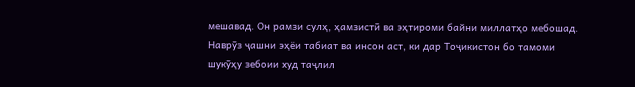мешавад. Он рамзи сулҳ, ҳамзистӣ ва эҳтироми байни миллатҳо мебошад.
Наврӯз ҷашни эҳёи табиат ва инсон аст, ки дар Тоҷикистон бо тамоми шукӯҳу зебоии худ таҷлил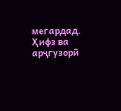мегардад. Ҳифз ва арҷгузорӣ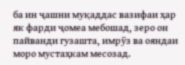ба ин ҷашни муқаддас вазифаи ҳар як фарди ҷомеа мебошад, зеро он пайванди гузашта, имрӯз ва ояндаи моро мустаҳкам месозад.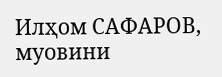Илҳом САФАРОВ, муовини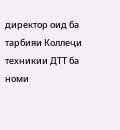директор оид ба тарбияи Коллеҷи техникии ДТТ ба номи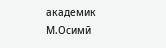академик М.Осимӣ